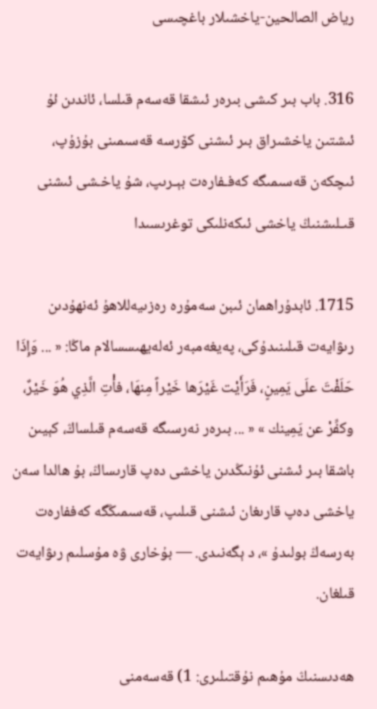رياض الصالحين-ياخشىلار باغچىسى

316. باب بىر كىشى بىرەر ئىشقا قەسەم قىلسا، ئاندىن ئۇ ئىشتىن ياخشىراق بىر ئىشنى كۆرسە قەسىمىنى بۇزۇپ، ئىچكەن قەسىمىگە كەفـفارەت بېـرىپ، شۇ ياخـشى ئىشنى قىـلىشنىڭ ياخشى ئىكەنلىكى توغرىسىدا

1715. ئابدۇراھمان ئىبن سەمۇرە رەزىيەللاھۇ ئەنھۇدىن رىۋايەت قىلىنىدۇكى، پەيغەمبەر ئەلەيھىسسالام ماڭا: « ... وَإِذَا حَلَفْتَ علَى يَمِينٍ، فَرَأَيْت غَيْرَها خَيْراً مِنهَا، فأْتِ الَّذِي هُوَ خَيْرٌ، وكفِّرْ عن يَمِينك » « ... بىرەر نەرسىگە قەسەم قىلساڭ، كېيىن باشقا بىر ئىشنى ئۇنىڭدىن ياخشى دەپ قارىساڭ، بۇ ھالدا سەن ياخشى دەپ قارىغان ئىشنى قىلىپ، قەسىمىڭگە كەففارەت بەرسەڭ بولىدۇ »، د ېگەنىدى. ― بۇخارى ۋە مۇسلىم رىۋايەت قىلغان.

ھەدىسنىڭ مۇھىم نۇقتىلىرى: 1) قەسەمنى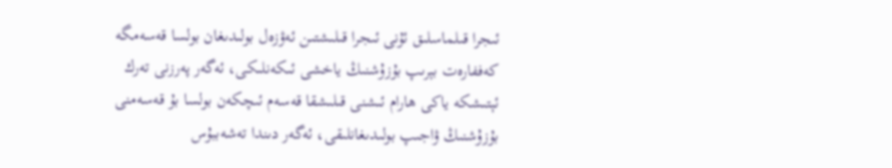ئىجرا قىلماسلىق ئۇنى ئىجرا قىلىشتىن ئەۋزەل بولىدىغان بولسا قەسەمگە كەففارەت بېرىپ بۇزۇشنىڭ ياخشى ئىكەنلىكى، ئەگەر پەرزنى تەرك ئېتىشكە ياكى ھارام ئىشنى قىلىشقا قەسەم ئىچكەن بولسا بۇ قەسەمنى بۇزۇشنىڭ ۋاجىپ بولىدىغانلىقى، ئەگەر دىندا تەشەببۇس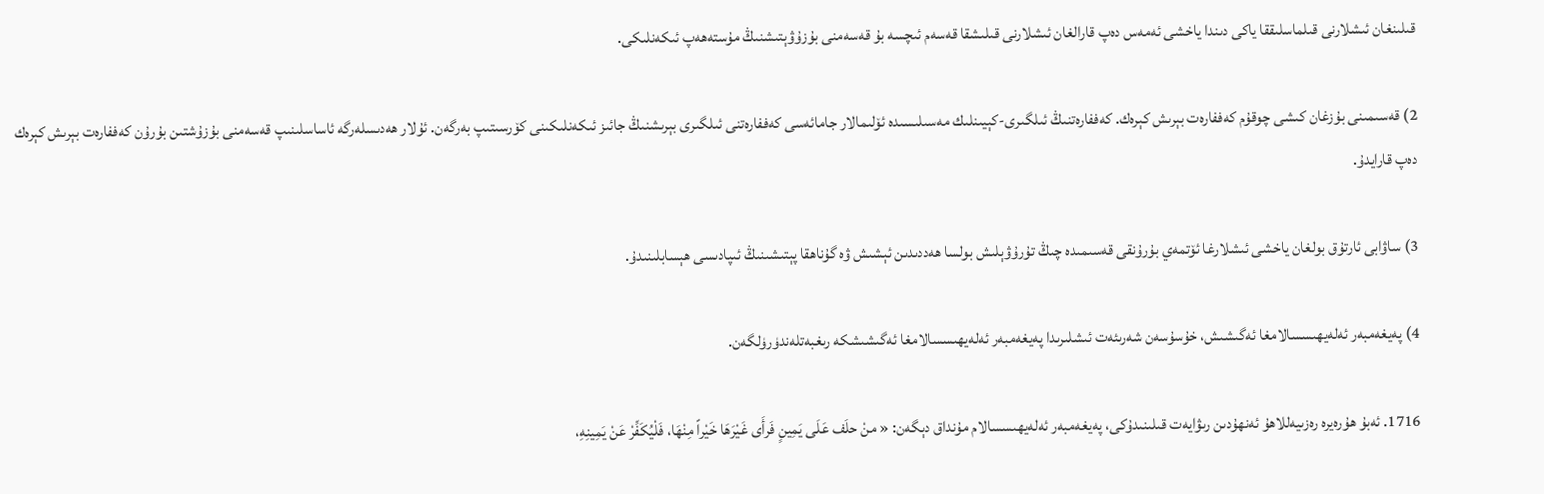قىلىنغان ئىشلارنى قىلماسلىققا ياكى دىندا ياخشى ئەمەس دەپ قارالغان ئىشلارنى قىلىشقا قەسەم ئىچسە بۇ قەسەمنى بۇزۇۋېتىشنىڭ مۇستەھەپ ئىكەنلىكى.

2) قەسىمىنى بۇزغان كىشى چوقۇم كەففارەت بېرىش كېرەك. كەففارەتنىڭ ئىلگىرى-كېيىنلىك مەسىلىسىدە ئۆلىمالار جامائەسى كەففارەتنى ئىلگىرى بېرىشنىڭ جائىز ئىكەنلىكىنى كۆرسىتىپ بەرگەن. ئۇلار ھەدىسلەرگە ئاساسلىنىپ قەسەمنى بۇزۇشتىن بۇرۇن كەففارەت بېرىش كېرەك دەپ قارايدۇ.

3) ساۋابى ئارتۇق بولغان ياخشى ئىشلارغا ئۆتمەي بۇرۇنقى قەسىمىدە چىڭ تۇرۇۋېلىش بولسا ھەددىدىن ئېشىش ۋە گۇناھقا پېتىشىنىڭ ئىپادىسى ھېسابلىنىدۇ.

4) پەيغەمبەر ئەلەيھىسسالامغا ئەگىشىش، خۇسۇسەن شەرىئەت ئىشلىرىدا پەيغەمبەر ئەلەيھىسسالامغا ئەگىشىشكە رىغبەتلەندۈرۈلگەن.

1716. ئەبۇ ھۇرەيرە رەزىيەللاھۇ ئەنھۇدىن رىۋايەت قىلىنىدۇكى، پەيغەمبەر ئەلەيھىسسالام مۇنداق دېگەن: « منْ حلَف عَلَى يَمِينٍ فَرأَى غَيْرَهَا خَيْراً مِنْهَا، فَلْيُكَفِّرْ عَنْ يَمِينِهِ،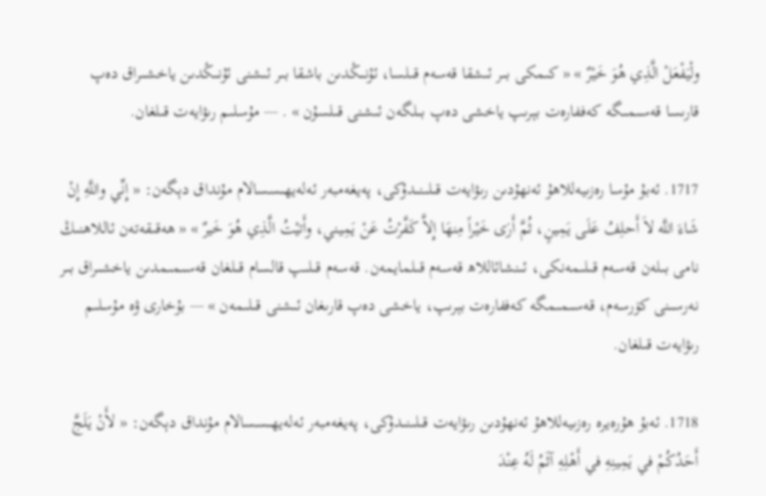ولْيَفْعَلْ الَّذِي هُوَ خَيْرٌ » « كىمكى بىر ئىشقا قەسەم قىلسا، ئۇنىڭدىن باشقا بىر ئىشنى ئۇنىڭدىن ياخشىراق دەپ قارىسا قەسىمىگە كەففارەت بېرىپ ياخشى دەپ بىلگەن ئىشنى قىلسۇن » . ― مۇسلىم رىۋايەت قىلغان.

1717. ئەبۇ مۇسا رەزىيەللاھۇ ئەنھۇدىن رىۋايەت قىلىنىدۇكى، پەيغەمبەر ئەلەيھىسسالام مۇنداق دېگەن: « إِنِّي واللَّهِ إِنْ شَاءَ اللَّه لاَ أَحلِفُ عَلَى يَمِينٍ، ثُمَّ أَرَى خَيْراً مِنهَا إِلاَّ كَفَّرْتُ عَنْ يَمِيني، وأَتيْتُ الَّذِي هُوَ خَيرٌ » « ھەقىقەتەن ئاللاھنىڭ نامى بىلەن قەسەم قىلىمەنكى، ئىنشائاللاھ قەسەم قىلمايمەن. قەسەم قىلىپ قالسام قىلغان قەسىمىمدىن ياخشىراق بىر نەرسىنى كۆرسەم، قەسىمىمگە كەففارەت بېرىپ، ياخشى دەپ قارىغان ئىشنى قىلىمەن » ― بۇخارى ۋە مۇسلىم رىۋايەت قىلغان.

1718. ئەبۇ ھۇرەيرە رەزىيەللاھۇ ئەنھۇدىن رىۋايەت قىلىنىدۇكى، پەيغەمبەر ئەلەيھىسسالام مۇنداق دېگەن: « لأَنْ يَلَجَّ أَحَدُكُمْ في يَمِينِهِ في أَهْلِهِ آثَمُ لَهُ عِنْدَ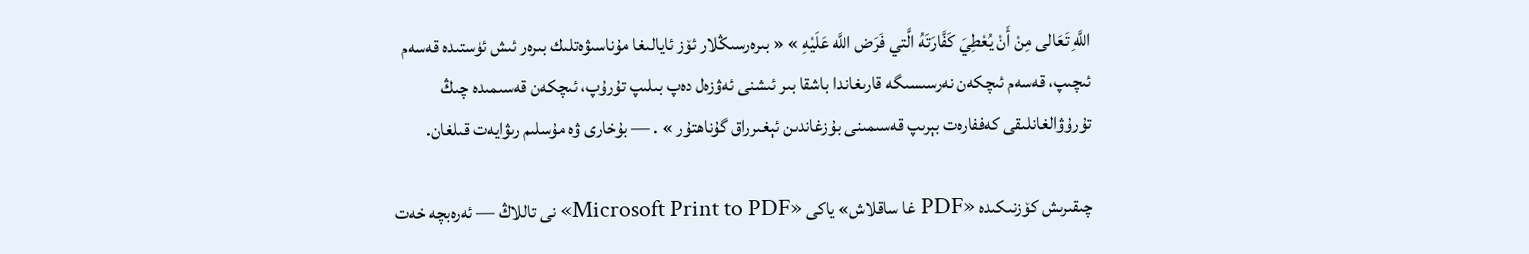اللَّهِ تَعَالى مِنْ أَنْ يُعْطِيَ كَفَّارَتَهُ الَّتي فَرَض اللَّه عَلَيْهِ » « بىرەرسىڭلار ئۆز ئايالىغا مۇناسىۋەتلىك بىرەر ئىش ئۈستىدە قەسەم ئىچىپ، قەسەم ئىچكەن نەرسىسىگە قارىغاندا باشقا بىر ئىشنى ئەۋزەل دەپ بىلىپ تۇرۇپ، ئىچكەن قەسىمىدە چىڭ تۇرۇۋالغانلىقى كەففارەت بېرىپ قەسىمىنى بۇزغاندىن ئېغىرراق گۇناھتۇر » . ― بۇخارى ۋە مۇسلىم رىۋايەت قىلغان.

چىقىرىش كۆزنىكىدە «PDF غا ساقلاش» ياكى «Microsoft Print to PDF» نى تاللاڭ — ئەرەبچە خەت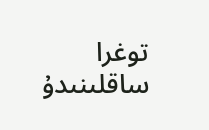توغرا ساقلىنىدۇ